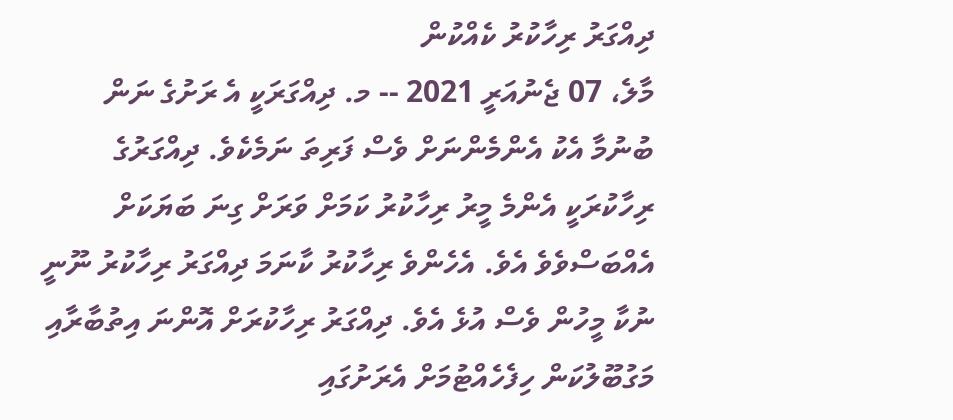ދިއްގަރު ރިހާކުރު ކެއްކުން
މާލެ، 07 ޖެނުއަރީ 2021 -- މ. ދިއްގަރަކީ އެ ރަށުގެ ނަން ބުނުމާ އެކު އެންމެންނަށް ވެސް ފަރިތަ ނަމެކެވެ. ދިއްގަރުގެ ރިހާކުރަކީ އެންމެ މީރު ރިހާކުރު ކަމަށް ވަރަށް ގިނަ ބަޔަކަށް އެއްބަސްވެވެ އެވެ. އެހެންވެ ރިހާކުރު ކާނަމަ ދިއްގަރު ރިހާކުރު ނޫނީ ނުކާ މީހުން ވެސް އުޅެ އެވެ. ދިއްގަރު ރިހާކުރަށް އޮންނަ އިތުބާރާއި މަގުބޫލުކަން ހިފެހެއްޓުމަށް އެރަށުގައި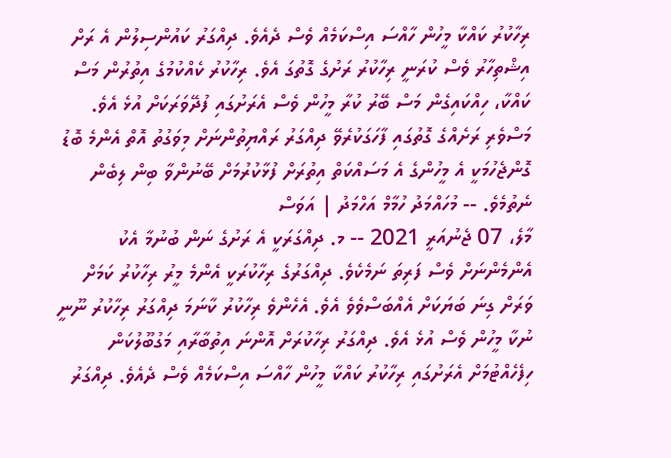ރިހާކުރު ކައްކާ މީހުން ހާއްސަ އިސްކަމެއް ވެސް ދެއެވެ. ދިއްގަރު ކައުންސިލުން އެ ރަށް އިޝްތިހާރު ވެސް ކުރަނީ ރިހާކުރު ރަށުގެ ގޮތުގަ އެވެ. ރިހާކުރު ކެއްކުމުގެ އިތުރުން މަސް ކައްކާ، ހިއްކައިގެން މަސް ބޭރު ކުރާ މީހުން ވެސް އެރަށުގައި ފުދޭވަރަކަށް އުޅެ އެވެ. މަސްވެރި ރަށެއްގެ ގޮތުގައި ފާހަގަކުރެވޭ ދިއްގަރު ރައްޔިތުންނަށް މިވަގުތު އޮތް އެންމެ ބޮޑު ގޮންޖެހުމަކީ އެ މީހުންގެ އެ މަސައްކަތް އިތުރަށް ފުޅާކުރުމަށް ބޭނުންވާ ބިން ލިބެން ނެތުމެވެ. -- މުހައްމަދު ހުމާމް އަހްމަދު | އަވަސް
މާލެ، 07 ޖެނުއަރީ 2021 -- މ. ދިއްގަރަކީ އެ ރަށުގެ ނަން ބުނުމާ އެކު އެންމެންނަށް ވެސް ފަރިތަ ނަމެކެވެ. ދިއްގަރުގެ ރިހާކުރަކީ އެންމެ މީރު ރިހާކުރު ކަމަށް ވަރަށް ގިނަ ބަޔަކަށް އެއްބަސްވެވެ އެވެ. އެހެންވެ ރިހާކުރު ކާނަމަ ދިއްގަރު ރިހާކުރު ނޫނީ ނުކާ މީހުން ވެސް އުޅެ އެވެ. ދިއްގަރު ރިހާކުރަށް އޮންނަ އިތުބާރާއި މަގުބޫލުކަން ހިފެހެއްޓުމަށް އެރަށުގައި ރިހާކުރު ކައްކާ މީހުން ހާއްސަ އިސްކަމެއް ވެސް ދެއެވެ. ދިއްގަރު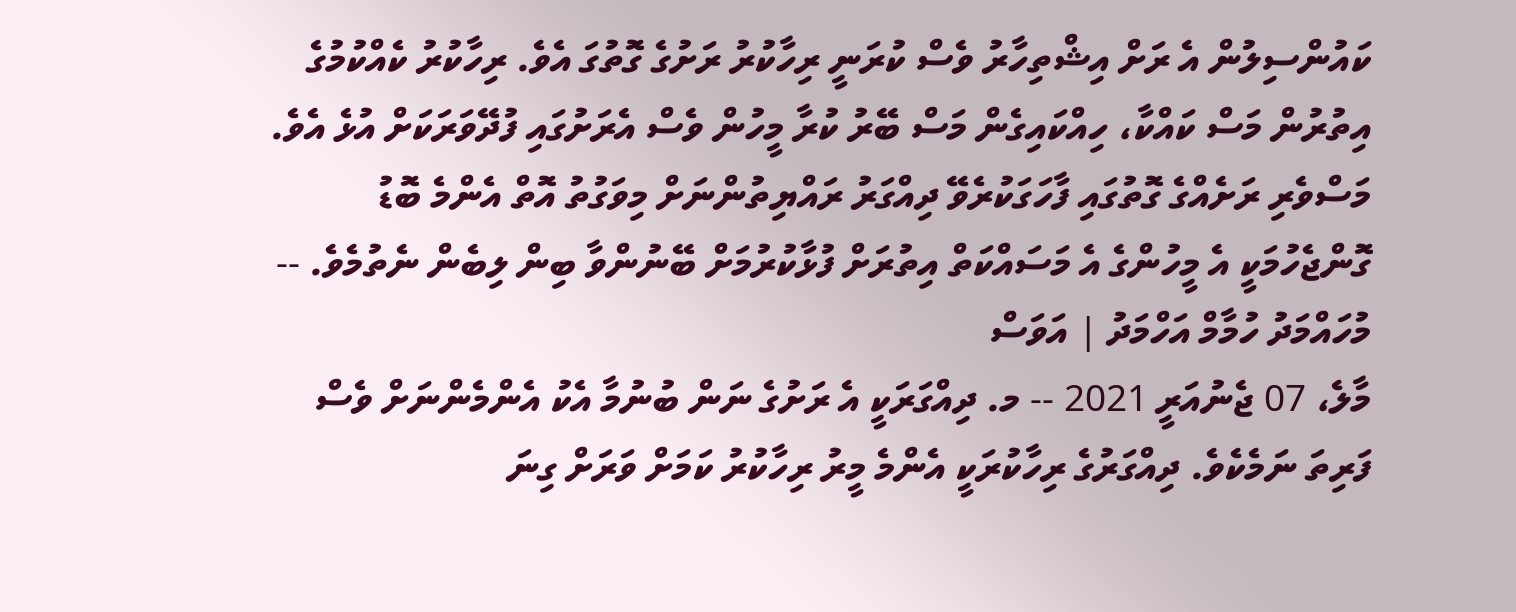ކައުންސިލުން އެ ރަށް އިޝްތިހާރު ވެސް ކުރަނީ ރިހާކުރު ރަށުގެ ގޮތުގަ އެވެ. ރިހާކުރު ކެއްކުމުގެ އިތުރުން މަސް ކައްކާ، ހިއްކައިގެން މަސް ބޭރު ކުރާ މީހުން ވެސް އެރަށުގައި ފުދޭވަރަކަށް އުޅެ އެވެ. މަސްވެރި ރަށެއްގެ ގޮތުގައި ފާހަގަކުރެވޭ ދިއްގަރު ރައްޔިތުންނަށް މިވަގުތު އޮތް އެންމެ ބޮޑު ގޮންޖެހުމަކީ އެ މީހުންގެ އެ މަސައްކަތް އިތުރަށް ފުޅާކުރުމަށް ބޭނުންވާ ބިން ލިބެން ނެތުމެވެ. -- މުހައްމަދު ހުމާމް އަހްމަދު | އަވަސް
މާލެ، 07 ޖެނުއަރީ 2021 -- މ. ދިއްގަރަކީ އެ ރަށުގެ ނަން ބުނުމާ އެކު އެންމެންނަށް ވެސް ފަރިތަ ނަމެކެވެ. ދިއްގަރުގެ ރިހާކުރަކީ އެންމެ މީރު ރިހާކުރު ކަމަށް ވަރަށް ގިނަ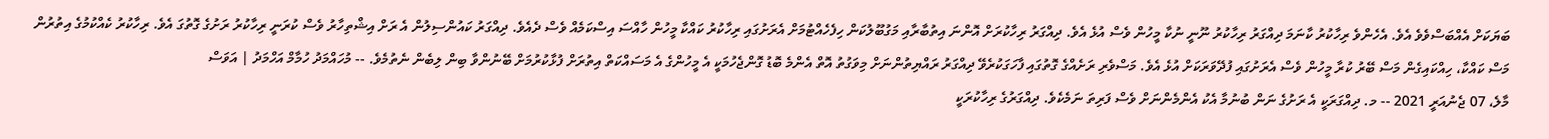ބަޔަކަށް އެއްބަސްވެވެ އެވެ. އެހެންވެ ރިހާކުރު ކާނަމަ ދިއްގަރު ރިހާކުރު ނޫނީ ނުކާ މީހުން ވެސް އުޅެ އެވެ. ދިއްގަރު ރިހާކުރަށް އޮންނަ އިތުބާރާއި މަގުބޫލުކަން ހިފެހެއްޓުމަށް އެރަށުގައި ރިހާކުރު ކައްކާ މީހުން ހާއްސަ އިސްކަމެއް ވެސް ދެއެވެ. ދިއްގަރު ކައުންސިލުން އެ ރަށް އިޝްތިހާރު ވެސް ކުރަނީ ރިހާކުރު ރަށުގެ ގޮތުގަ އެވެ. ރިހާކުރު ކެއްކުމުގެ އިތުރުން މަސް ކައްކާ، ހިއްކައިގެން މަސް ބޭރު ކުރާ މީހުން ވެސް އެރަށުގައި ފުދޭވަރަކަށް އުޅެ އެވެ. މަސްވެރި ރަށެއްގެ ގޮތުގައި ފާހަގަކުރެވޭ ދިއްގަރު ރައްޔިތުންނަށް މިވަގުތު އޮތް އެންމެ ބޮޑު ގޮންޖެހުމަކީ އެ މީހުންގެ އެ މަސައްކަތް އިތުރަށް ފުޅާކުރުމަށް ބޭނުންވާ ބިން ލިބެން ނެތުމެވެ. -- މުހައްމަދު ހުމާމް އަހްމަދު | އަވަސް
މާލެ، 07 ޖެނުއަރީ 2021 -- މ. ދިއްގަރަކީ އެ ރަށުގެ ނަން ބުނުމާ އެކު އެންމެންނަށް ވެސް ފަރިތަ ނަމެކެވެ. ދިއްގަރުގެ ރިހާކުރަކީ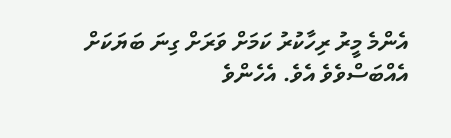އެންމެ މީރު ރިހާކުރު ކަމަށް ވަރަށް ގިނަ ބަޔަކަށް އެއްބަސްވެވެ އެވެ. އެހެންވެ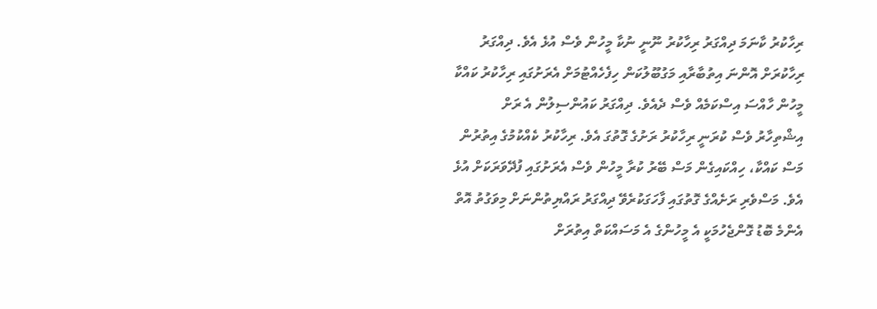ރިހާކުރު ކާނަމަ ދިއްގަރު ރިހާކުރު ނޫނީ ނުކާ މީހުން ވެސް އުޅެ އެވެ. ދިއްގަރު ރިހާކުރަށް އޮންނަ އިތުބާރާއި މަގުބޫލުކަން ހިފެހެއްޓުމަށް އެރަށުގައި ރިހާކުރު ކައްކާ މީހުން ހާއްސަ އިސްކަމެއް ވެސް ދެއެވެ. ދިއްގަރު ކައުންސިލުން އެ ރަށް އިޝްތިހާރު ވެސް ކުރަނީ ރިހާކުރު ރަށުގެ ގޮތުގަ އެވެ. ރިހާކުރު ކެއްކުމުގެ އިތުރުން މަސް ކައްކާ، ހިއްކައިގެން މަސް ބޭރު ކުރާ މީހުން ވެސް އެރަށުގައި ފުދޭވަރަކަށް އުޅެ އެވެ. މަސްވެރި ރަށެއްގެ ގޮތުގައި ފާހަގަކުރެވޭ ދިއްގަރު ރައްޔިތުންނަށް މިވަގުތު އޮތް އެންމެ ބޮޑު ގޮންޖެހުމަކީ އެ މީހުންގެ އެ މަސައްކަތް އިތުރަށް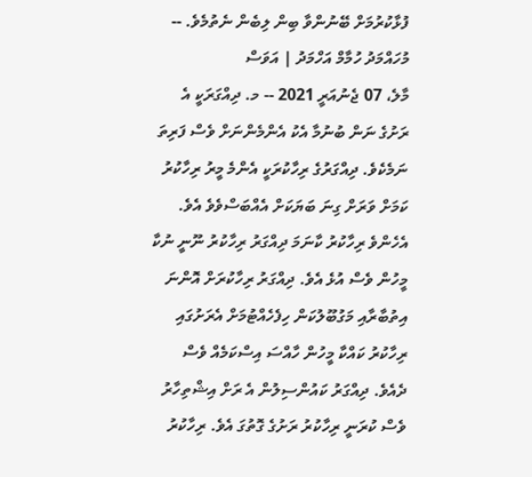ފުޅާކުރުމަށް ބޭނުންވާ ބިން ލިބެން ނެތުމެވެ. -- މުހައްމަދު ހުމާމް އަހްމަދު | އަވަސް
މާލެ، 07 ޖެނުއަރީ 2021 -- މ. ދިއްގަރަކީ އެ ރަށުގެ ނަން ބުނުމާ އެކު އެންމެންނަށް ވެސް ފަރިތަ ނަމެކެވެ. ދިއްގަރުގެ ރިހާކުރަކީ އެންމެ މީރު ރިހާކުރު ކަމަށް ވަރަށް ގިނަ ބަޔަކަށް އެއްބަސްވެވެ އެވެ. އެހެންވެ ރިހާކުރު ކާނަމަ ދިއްގަރު ރިހާކުރު ނޫނީ ނުކާ މީހުން ވެސް އުޅެ އެވެ. ދިއްގަރު ރިހާކުރަށް އޮންނަ އިތުބާރާއި މަގުބޫލުކަން ހިފެހެއްޓުމަށް އެރަށުގައި ރިހާކުރު ކައްކާ މީހުން ހާއްސަ އިސްކަމެއް ވެސް ދެއެވެ. ދިއްގަރު ކައުންސިލުން އެ ރަށް އިޝްތިހާރު ވެސް ކުރަނީ ރިހާކުރު ރަށުގެ ގޮތުގަ އެވެ. ރިހާކުރު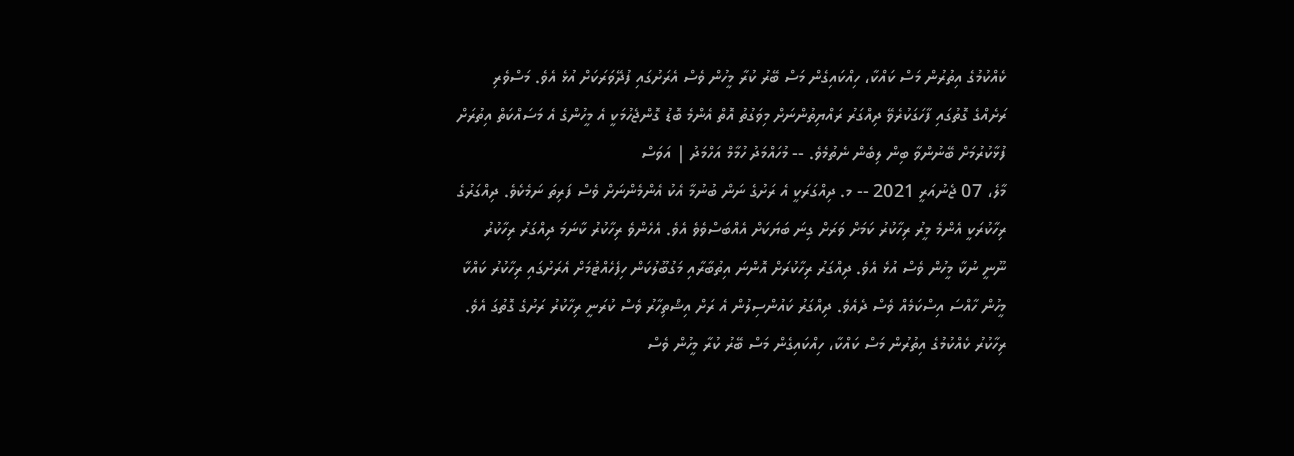ކެއްކުމުގެ އިތުރުން މަސް ކައްކާ، ހިއްކައިގެން މަސް ބޭރު ކުރާ މީހުން ވެސް އެރަށުގައި ފުދޭވަރަކަށް އުޅެ އެވެ. މަސްވެރި ރަށެއްގެ ގޮތުގައި ފާހަގަކުރެވޭ ދިއްގަރު ރައްޔިތުންނަށް މިވަގުތު އޮތް އެންމެ ބޮޑު ގޮންޖެހުމަކީ އެ މީހުންގެ އެ މަސައްކަތް އިތުރަށް ފުޅާކުރުމަށް ބޭނުންވާ ބިން ލިބެން ނެތުމެވެ. -- މުހައްމަދު ހުމާމް އަހްމަދު | އަވަސް
މާލެ، 07 ޖެނުއަރީ 2021 -- މ. ދިއްގަރަކީ އެ ރަށުގެ ނަން ބުނުމާ އެކު އެންމެންނަށް ވެސް ފަރިތަ ނަމެކެވެ. ދިއްގަރުގެ ރިހާކުރަކީ އެންމެ މީރު ރިހާކުރު ކަމަށް ވަރަށް ގިނަ ބަޔަކަށް އެއްބަސްވެވެ އެވެ. އެހެންވެ ރިހާކުރު ކާނަމަ ދިއްގަރު ރިހާކުރު ނޫނީ ނުކާ މީހުން ވެސް އުޅެ އެވެ. ދިއްގަރު ރިހާކުރަށް އޮންނަ އިތުބާރާއި މަގުބޫލުކަން ހިފެހެއްޓުމަށް އެރަށުގައި ރިހާކުރު ކައްކާ މީހުން ހާއްސަ އިސްކަމެއް ވެސް ދެއެވެ. ދިއްގަރު ކައުންސިލުން އެ ރަށް އިޝްތިހާރު ވެސް ކުރަނީ ރިހާކުރު ރަށުގެ ގޮތުގަ އެވެ. ރިހާކުރު ކެއްކުމުގެ އިތުރުން މަސް ކައްކާ، ހިއްކައިގެން މަސް ބޭރު ކުރާ މީހުން ވެސް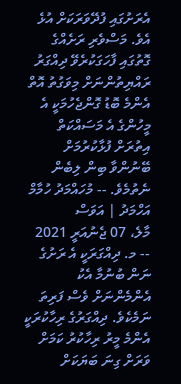އެރަށުގައި ފުދޭވަރަކަށް އުޅެ އެވެ. މަސްވެރި ރަށެއްގެ ގޮތުގައި ފާހަގަކުރެވޭ ދިއްގަރު ރައްޔިތުންނަށް މިވަގުތު އޮތް އެންމެ ބޮޑު ގޮންޖެހުމަކީ އެ މީހުންގެ އެ މަސައްކަތް އިތުރަށް ފުޅާކުރުމަށް ބޭނުންވާ ބިން ލިބެން ނެތުމެވެ. -- މުހައްމަދު ހުމާމް އަހްމަދު | އަވަސް
މާލެ، 07 ޖެނުއަރީ 2021 -- މ. ދިއްގަރަކީ އެ ރަށުގެ ނަން ބުނުމާ އެކު އެންމެންނަށް ވެސް ފަރިތަ ނަމެކެވެ. ދިއްގަރުގެ ރިހާކުރަކީ އެންމެ މީރު ރިހާކުރު ކަމަށް ވަރަށް ގިނަ ބަޔަކަށް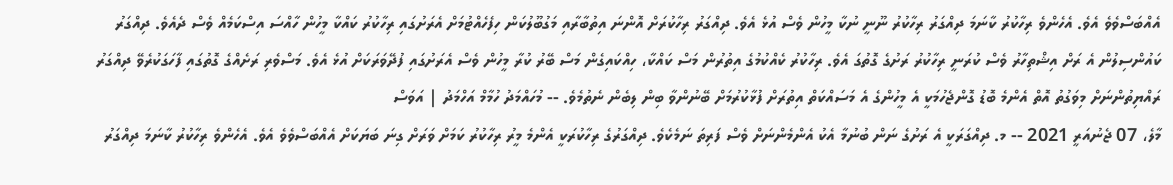އެއްބަސްވެވެ އެވެ. އެހެންވެ ރިހާކުރު ކާނަމަ ދިއްގަރު ރިހާކުރު ނޫނީ ނުކާ މީހުން ވެސް އުޅެ އެވެ. ދިއްގަރު ރިހާކުރަށް އޮންނަ އިތުބާރާއި މަގުބޫލުކަން ހިފެހެއްޓުމަށް އެރަށުގައި ރިހާކުރު ކައްކާ މީހުން ހާއްސަ އިސްކަމެއް ވެސް ދެއެވެ. ދިއްގަރު ކައުންސިލުން އެ ރަށް އިޝްތިހާރު ވެސް ކުރަނީ ރިހާކުރު ރަށުގެ ގޮތުގަ އެވެ. ރިހާކުރު ކެއްކުމުގެ އިތުރުން މަސް ކައްކާ، ހިއްކައިގެން މަސް ބޭރު ކުރާ މީހުން ވެސް އެރަށުގައި ފުދޭވަރަކަށް އުޅެ އެވެ. މަސްވެރި ރަށެއްގެ ގޮތުގައި ފާހަގަކުރެވޭ ދިއްގަރު ރައްޔިތުންނަށް މިވަގުތު އޮތް އެންމެ ބޮޑު ގޮންޖެހުމަކީ އެ މީހުންގެ އެ މަސައްކަތް އިތުރަށް ފުޅާކުރުމަށް ބޭނުންވާ ބިން ލިބެން ނެތުމެވެ. -- މުހައްމަދު ހުމާމް އަހްމަދު | އަވަސް
މާލެ، 07 ޖެނުއަރީ 2021 -- މ. ދިއްގަރަކީ އެ ރަށުގެ ނަން ބުނުމާ އެކު އެންމެންނަށް ވެސް ފަރިތަ ނަމެކެވެ. ދިއްގަރުގެ ރިހާކުރަކީ އެންމެ މީރު ރިހާކުރު ކަމަށް ވަރަށް ގިނަ ބަޔަކަށް އެއްބަސްވެވެ އެވެ. އެހެންވެ ރިހާކުރު ކާނަމަ ދިއްގަރު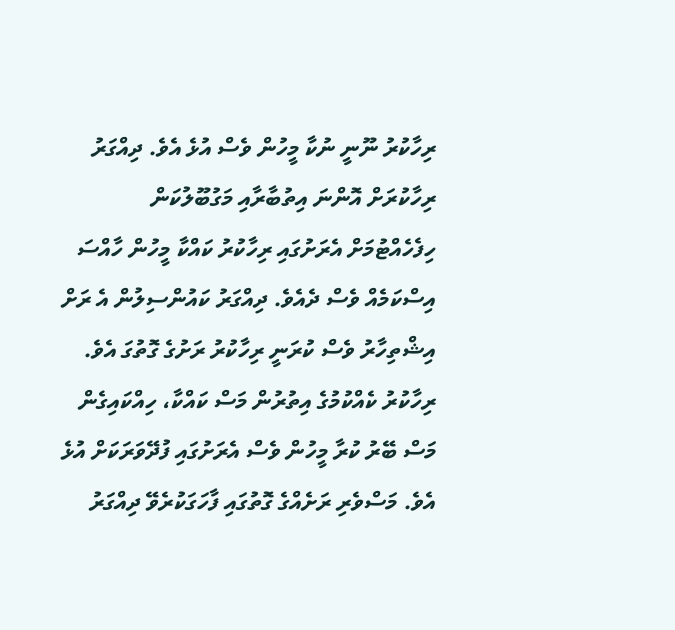ރިހާކުރު ނޫނީ ނުކާ މީހުން ވެސް އުޅެ އެވެ. ދިއްގަރު ރިހާކުރަށް އޮންނަ އިތުބާރާއި މަގުބޫލުކަން ހިފެހެއްޓުމަށް އެރަށުގައި ރިހާކުރު ކައްކާ މީހުން ހާއްސަ އިސްކަމެއް ވެސް ދެއެވެ. ދިއްގަރު ކައުންސިލުން އެ ރަށް އިޝްތިހާރު ވެސް ކުރަނީ ރިހާކުރު ރަށުގެ ގޮތުގަ އެވެ. ރިހާކުރު ކެއްކުމުގެ އިތުރުން މަސް ކައްކާ، ހިއްކައިގެން މަސް ބޭރު ކުރާ މީހުން ވެސް އެރަށުގައި ފުދޭވަރަކަށް އުޅެ އެވެ. މަސްވެރި ރަށެއްގެ ގޮތުގައި ފާހަގަކުރެވޭ ދިއްގަރު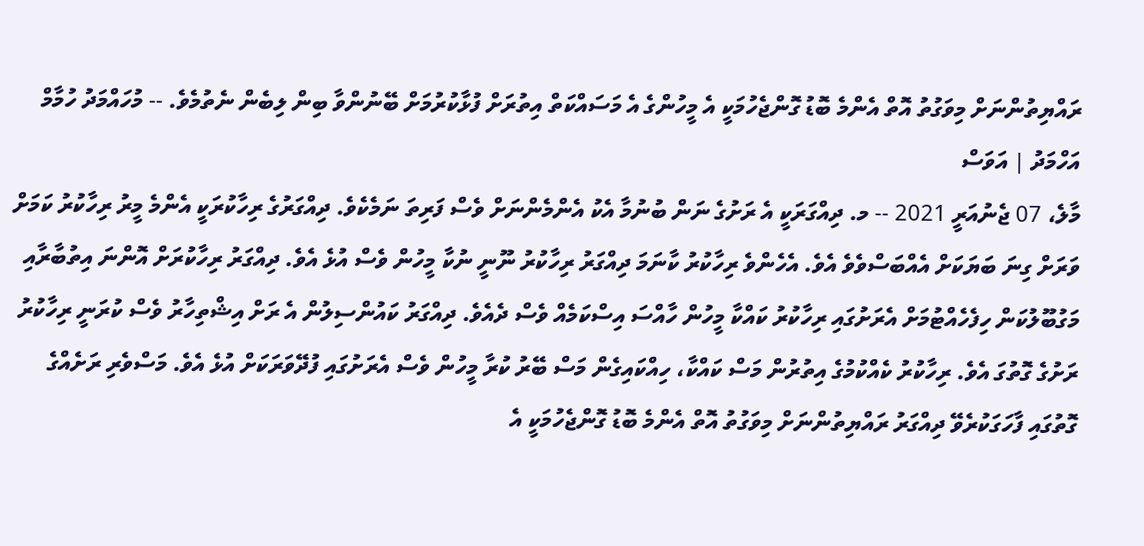ރައްޔިތުންނަށް މިވަގުތު އޮތް އެންމެ ބޮޑު ގޮންޖެހުމަކީ އެ މީހުންގެ އެ މަސައްކަތް އިތުރަށް ފުޅާކުރުމަށް ބޭނުންވާ ބިން ލިބެން ނެތުމެވެ. -- މުހައްމަދު ހުމާމް އަހްމަދު | އަވަސް
މާލެ، 07 ޖެނުއަރީ 2021 -- މ. ދިއްގަރަކީ އެ ރަށުގެ ނަން ބުނުމާ އެކު އެންމެންނަށް ވެސް ފަރިތަ ނަމެކެވެ. ދިއްގަރުގެ ރިހާކުރަކީ އެންމެ މީރު ރިހާކުރު ކަމަށް ވަރަށް ގިނަ ބަޔަކަށް އެއްބަސްވެވެ އެވެ. އެހެންވެ ރިހާކުރު ކާނަމަ ދިއްގަރު ރިހާކުރު ނޫނީ ނުކާ މީހުން ވެސް އުޅެ އެވެ. ދިއްގަރު ރިހާކުރަށް އޮންނަ އިތުބާރާއި މަގުބޫލުކަން ހިފެހެއްޓުމަށް އެރަށުގައި ރިހާކުރު ކައްކާ މީހުން ހާއްސަ އިސްކަމެއް ވެސް ދެއެވެ. ދިއްގަރު ކައުންސިލުން އެ ރަށް އިޝްތިހާރު ވެސް ކުރަނީ ރިހާކުރު ރަށުގެ ގޮތުގަ އެވެ. ރިހާކުރު ކެއްކުމުގެ އިތުރުން މަސް ކައްކާ، ހިއްކައިގެން މަސް ބޭރު ކުރާ މީހުން ވެސް އެރަށުގައި ފުދޭވަރަކަށް އުޅެ އެވެ. މަސްވެރި ރަށެއްގެ ގޮތުގައި ފާހަގަކުރެވޭ ދިއްގަރު ރައްޔިތުންނަށް މިވަގުތު އޮތް އެންމެ ބޮޑު ގޮންޖެހުމަކީ އެ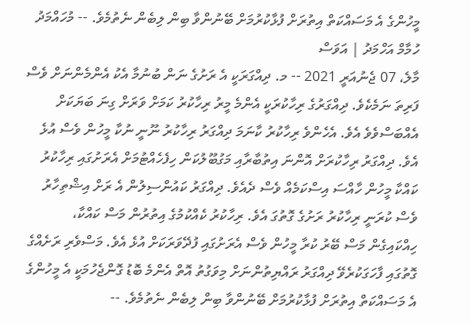މީހުންގެ އެ މަސައްކަތް އިތުރަށް ފުޅާކުރުމަށް ބޭނުންވާ ބިން ލިބެން ނެތުމެވެ. -- މުހައްމަދު ހުމާމް އަހްމަދު | އަވަސް
މާލެ، 07 ޖެނުއަރީ 2021 -- މ. ދިއްގަރަކީ އެ ރަށުގެ ނަން ބުނުމާ އެކު އެންމެންނަށް ވެސް ފަރިތަ ނަމެކެވެ. ދިއްގަރުގެ ރިހާކުރަކީ އެންމެ މީރު ރިހާކުރު ކަމަށް ވަރަށް ގިނަ ބަޔަކަށް އެއްބަސްވެވެ އެވެ. އެހެންވެ ރިހާކުރު ކާނަމަ ދިއްގަރު ރިހާކުރު ނޫނީ ނުކާ މީހުން ވެސް އުޅެ އެވެ. ދިއްގަރު ރިހާކުރަށް އޮންނަ އިތުބާރާއި މަގުބޫލުކަން ހިފެހެއްޓުމަށް އެރަށުގައި ރިހާކުރު ކައްކާ މީހުން ހާއްސަ އިސްކަމެއް ވެސް ދެއެވެ. ދިއްގަރު ކައުންސިލުން އެ ރަށް އިޝްތިހާރު ވެސް ކުރަނީ ރިހާކުރު ރަށުގެ ގޮތުގަ އެވެ. ރިހާކުރު ކެއްކުމުގެ އިތުރުން މަސް ކައްކާ، ހިއްކައިގެން މަސް ބޭރު ކުރާ މީހުން ވެސް އެރަށުގައި ފުދޭވަރަކަށް އުޅެ އެވެ. މަސްވެރި ރަށެއްގެ ގޮތުގައި ފާހަގަކުރެވޭ ދިއްގަރު ރައްޔިތުންނަށް މިވަގުތު އޮތް އެންމެ ބޮޑު ގޮންޖެހުމަކީ އެ މީހުންގެ އެ މަސައްކަތް އިތުރަށް ފުޅާކުރުމަށް ބޭނުންވާ ބިން ލިބެން ނެތުމެވެ. --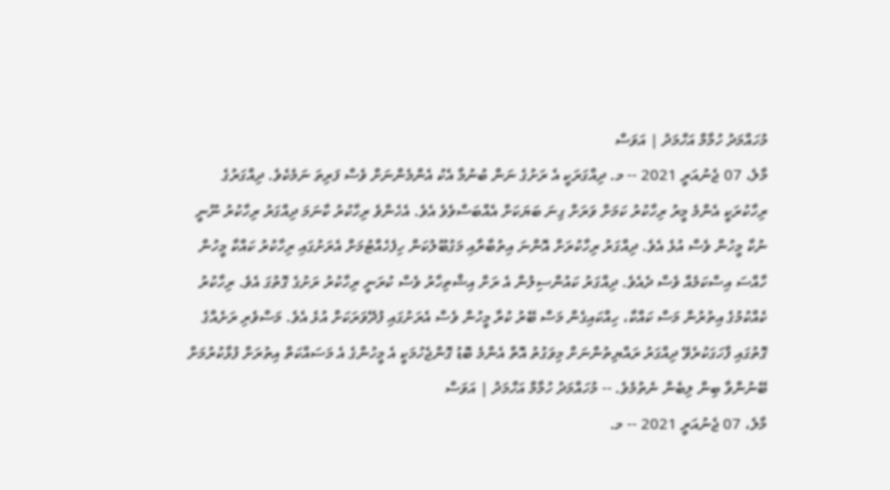މުހައްމަދު ހުމާމް އަހްމަދު | އަވަސް
މާލެ، 07 ޖެނުއަރީ 2021 -- މ. ދިއްގަރަކީ އެ ރަށުގެ ނަން ބުނުމާ އެކު އެންމެންނަށް ވެސް ފަރިތަ ނަމެކެވެ. ދިއްގަރުގެ ރިހާކުރަކީ އެންމެ މީރު ރިހާކުރު ކަމަށް ވަރަށް ގިނަ ބަޔަކަށް އެއްބަސްވެވެ އެވެ. އެހެންވެ ރިހާކުރު ކާނަމަ ދިއްގަރު ރިހާކުރު ނޫނީ ނުކާ މީހުން ވެސް އުޅެ އެވެ. ދިއްގަރު ރިހާކުރަށް އޮންނަ އިތުބާރާއި މަގުބޫލުކަން ހިފެހެއްޓުމަށް އެރަށުގައި ރިހާކުރު ކައްކާ މީހުން ހާއްސަ އިސްކަމެއް ވެސް ދެއެވެ. ދިއްގަރު ކައުންސިލުން އެ ރަށް އިޝްތިހާރު ވެސް ކުރަނީ ރިހާކުރު ރަށުގެ ގޮތުގަ އެވެ. ރިހާކުރު ކެއްކުމުގެ އިތުރުން މަސް ކައްކާ، ހިއްކައިގެން މަސް ބޭރު ކުރާ މީހުން ވެސް އެރަށުގައި ފުދޭވަރަކަށް އުޅެ އެވެ. މަސްވެރި ރަށެއްގެ ގޮތުގައި ފާހަގަކުރެވޭ ދިއްގަރު ރައްޔިތުންނަށް މިވަގުތު އޮތް އެންމެ ބޮޑު ގޮންޖެހުމަކީ އެ މީހުންގެ އެ މަސައްކަތް އިތުރަށް ފުޅާކުރުމަށް ބޭނުންވާ ބިން ލިބެން ނެތުމެވެ. -- މުހައްމަދު ހުމާމް އަހްމަދު | އަވަސް
މާލެ، 07 ޖެނުއަރީ 2021 -- މ.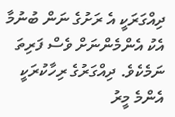ދިއްގަރަކީ އެ ރަށުގެ ނަން ބުނުމާ އެކު އެންމެންނަށް ވެސް ފަރިތަ ނަމެކެވެ. ދިއްގަރުގެ ރިހާކުރަކީ އެންމެ މީރު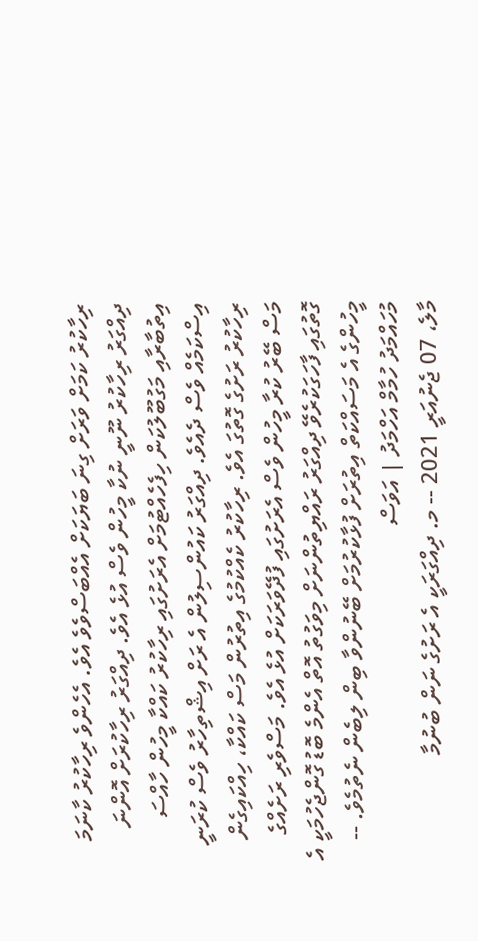ރިހާކުރު ކަމަށް ވަރަށް ގިނަ ބަޔަކަށް އެއްބަސްވެވެ އެވެ. އެހެންވެ ރިހާކުރު ކާނަމަ ދިއްގަރު ރިހާކުރު ނޫނީ ނުކާ މީހުން ވެސް އުޅެ އެވެ. ދިއްގަރު ރިހާކުރަށް އޮންނަ އިތުބާރާއި މަގުބޫލުކަން ހިފެހެއްޓުމަށް އެރަށުގައި ރިހާކުރު ކައްކާ މީހުން ހާއްސަ އިސްކަމެއް ވެސް ދެއެވެ. ދިއްގަރު ކައުންސިލުން އެ ރަށް އިޝްތިހާރު ވެސް ކުރަނީ ރިހާކުރު ރަށުގެ ގޮތުގަ އެވެ. ރިހާކުރު ކެއްކުމުގެ އިތުރުން މަސް ކައްކާ، ހިއްކައިގެން މަސް ބޭރު ކުރާ މީހުން ވެސް އެރަށުގައި ފުދޭވަރަކަށް އުޅެ އެވެ. މަސްވެރި ރަށެއްގެ ގޮތުގައި ފާހަގަކުރެވޭ ދިއްގަރު ރައްޔިތުންނަށް މިވަގުތު އޮތް އެންމެ ބޮޑު ގޮންޖެހުމަކީ އެ މީހުންގެ އެ މަސައްކަތް އިތުރަށް ފުޅާކުރުމަށް ބޭނުންވާ ބިން ލިބެން ނެތުމެވެ. -- މުހައްމަދު ހުމާމް އަހްމަދު | އަވަސް
މާލެ، 07 ޖެނުއަރީ 2021 -- މ. ދިއްގަރަކީ އެ ރަށުގެ ނަން ބުނުމާ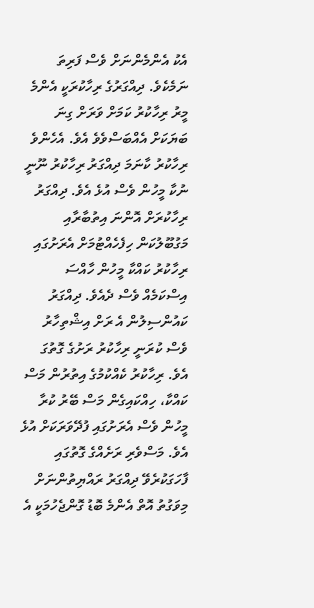އެކު އެންމެންނަށް ވެސް ފަރިތަ ނަމެކެވެ. ދިއްގަރުގެ ރިހާކުރަކީ އެންމެ މީރު ރިހާކުރު ކަމަށް ވަރަށް ގިނަ ބަޔަކަށް އެއްބަސްވެވެ އެވެ. އެހެންވެ ރިހާކުރު ކާނަމަ ދިއްގަރު ރިހާކުރު ނޫނީ ނުކާ މީހުން ވެސް އުޅެ އެވެ. ދިއްގަރު ރިހާކުރަށް އޮންނަ އިތުބާރާއި މަގުބޫލުކަން ހިފެހެއްޓުމަށް އެރަށުގައި ރިހާކުރު ކައްކާ މީހުން ހާއްސަ އިސްކަމެއް ވެސް ދެއެވެ. ދިއްގަރު ކައުންސިލުން އެ ރަށް އިޝްތިހާރު ވެސް ކުރަނީ ރިހާކުރު ރަށުގެ ގޮތުގަ އެވެ. ރިހާކުރު ކެއްކުމުގެ އިތުރުން މަސް ކައްކާ، ހިއްކައިގެން މަސް ބޭރު ކުރާ މީހުން ވެސް އެރަށުގައި ފުދޭވަރަކަށް އުޅެ އެވެ. މަސްވެރި ރަށެއްގެ ގޮތުގައި ފާހަގަކުރެވޭ ދިއްގަރު ރައްޔިތުންނަށް މިވަގުތު އޮތް އެންމެ ބޮޑު ގޮންޖެހުމަކީ އެ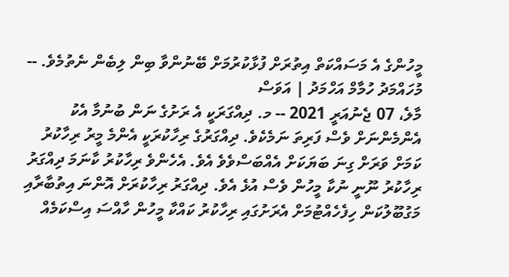މީހުންގެ އެ މަސައްކަތް އިތުރަށް ފުޅާކުރުމަށް ބޭނުންވާ ބިން ލިބެން ނެތުމެވެ. -- މުހައްމަދު ހުމާމް އަހްމަދު | އަވަސް
މާލެ، 07 ޖެނުއަރީ 2021 -- މ. ދިއްގަރަކީ އެ ރަށުގެ ނަން ބުނުމާ އެކު އެންމެންނަށް ވެސް ފަރިތަ ނަމެކެވެ. ދިއްގަރުގެ ރިހާކުރަކީ އެންމެ މީރު ރިހާކުރު ކަމަށް ވަރަށް ގިނަ ބަޔަކަށް އެއްބަސްވެވެ އެވެ. އެހެންވެ ރިހާކުރު ކާނަމަ ދިއްގަރު ރިހާކުރު ނޫނީ ނުކާ މީހުން ވެސް އުޅެ އެވެ. ދިއްގަރު ރިހާކުރަށް އޮންނަ އިތުބާރާއި މަގުބޫލުކަން ހިފެހެއްޓުމަށް އެރަށުގައި ރިހާކުރު ކައްކާ މީހުން ހާއްސަ އިސްކަމެއް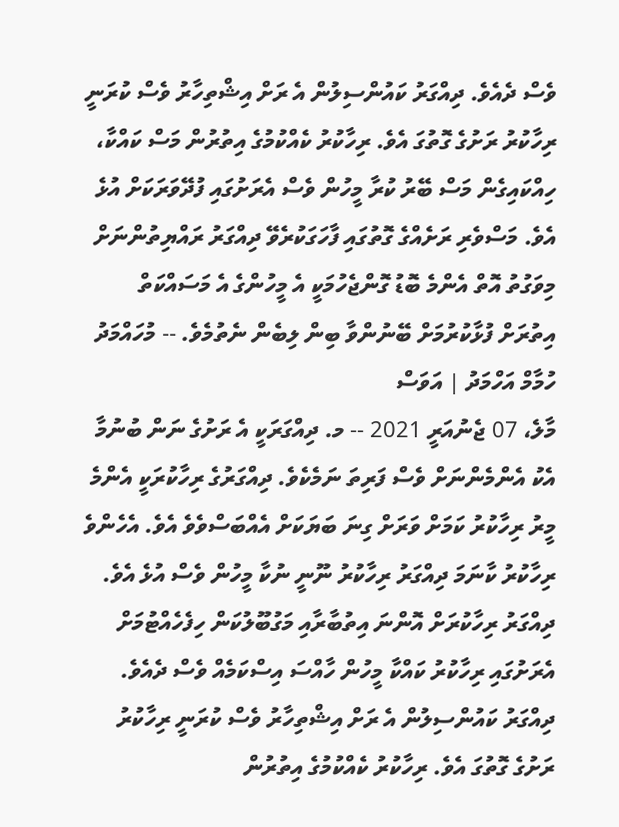ވެސް ދެއެވެ. ދިއްގަރު ކައުންސިލުން އެ ރަށް އިޝްތިހާރު ވެސް ކުރަނީ ރިހާކުރު ރަށުގެ ގޮތުގަ އެވެ. ރިހާކުރު ކެއްކުމުގެ އިތުރުން މަސް ކައްކާ، ހިއްކައިގެން މަސް ބޭރު ކުރާ މީހުން ވެސް އެރަށުގައި ފުދޭވަރަކަށް އުޅެ އެވެ. މަސްވެރި ރަށެއްގެ ގޮތުގައި ފާހަގަކުރެވޭ ދިއްގަރު ރައްޔިތުންނަށް މިވަގުތު އޮތް އެންމެ ބޮޑު ގޮންޖެހުމަކީ އެ މީހުންގެ އެ މަސައްކަތް އިތުރަށް ފުޅާކުރުމަށް ބޭނުންވާ ބިން ލިބެން ނެތުމެވެ. -- މުހައްމަދު ހުމާމް އަހްމަދު | އަވަސް
މާލެ، 07 ޖެނުއަރީ 2021 -- މ. ދިއްގަރަކީ އެ ރަށުގެ ނަން ބުނުމާ އެކު އެންމެންނަށް ވެސް ފަރިތަ ނަމެކެވެ. ދިއްގަރުގެ ރިހާކުރަކީ އެންމެ މީރު ރިހާކުރު ކަމަށް ވަރަށް ގިނަ ބަޔަކަށް އެއްބަސްވެވެ އެވެ. އެހެންވެ ރިހާކުރު ކާނަމަ ދިއްގަރު ރިހާކުރު ނޫނީ ނުކާ މީހުން ވެސް އުޅެ އެވެ. ދިއްގަރު ރިހާކުރަށް އޮންނަ އިތުބާރާއި މަގުބޫލުކަން ހިފެހެއްޓުމަށް އެރަށުގައި ރިހާކުރު ކައްކާ މީހުން ހާއްސަ އިސްކަމެއް ވެސް ދެއެވެ. ދިއްގަރު ކައުންސިލުން އެ ރަށް އިޝްތިހާރު ވެސް ކުރަނީ ރިހާކުރު ރަށުގެ ގޮތުގަ އެވެ. ރިހާކުރު ކެއްކުމުގެ އިތުރުން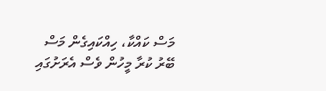މަސް ކައްކާ، ހިއްކައިގެން މަސް ބޭރު ކުރާ މީހުން ވެސް އެރަށުގައި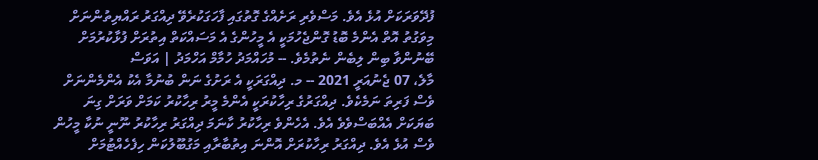ފުދޭވަރަކަށް އުޅެ އެވެ. މަސްވެރި ރަށެއްގެ ގޮތުގައި ފާހަގަކުރެވޭ ދިއްގަރު ރައްޔިތުންނަށް މިވަގުތު އޮތް އެންމެ ބޮޑު ގޮންޖެހުމަކީ އެ މީހުންގެ އެ މަސައްކަތް އިތުރަށް ފުޅާކުރުމަށް ބޭނުންވާ ބިން ލިބެން ނެތުމެވެ. -- މުހައްމަދު ހުމާމް އަހްމަދު | އަވަސް
މާލެ، 07 ޖެނުއަރީ 2021 -- މ. ދިއްގަރަކީ އެ ރަށުގެ ނަން ބުނުމާ އެކު އެންމެންނަށް ވެސް ފަރިތަ ނަމެކެވެ. ދިއްގަރުގެ ރިހާކުރަކީ އެންމެ މީރު ރިހާކުރު ކަމަށް ވަރަށް ގިނަ ބަޔަކަށް އެއްބަސްވެވެ އެވެ. އެހެންވެ ރިހާކުރު ކާނަމަ ދިއްގަރު ރިހާކުރު ނޫނީ ނުކާ މީހުން ވެސް އުޅެ އެވެ. ދިއްގަރު ރިހާކުރަށް އޮންނަ އިތުބާރާއި މަގުބޫލުކަން ހިފެހެއްޓުމަށް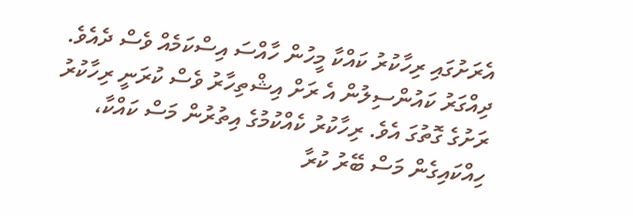އެރަށުގައި ރިހާކުރު ކައްކާ މީހުން ހާއްސަ އިސްކަމެއް ވެސް ދެއެވެ. ދިއްގަރު ކައުންސިލުން އެ ރަށް އިޝްތިހާރު ވެސް ކުރަނީ ރިހާކުރު ރަށުގެ ގޮތުގަ އެވެ. ރިހާކުރު ކެއްކުމުގެ އިތުރުން މަސް ކައްކާ، ހިއްކައިގެން މަސް ބޭރު ކުރާ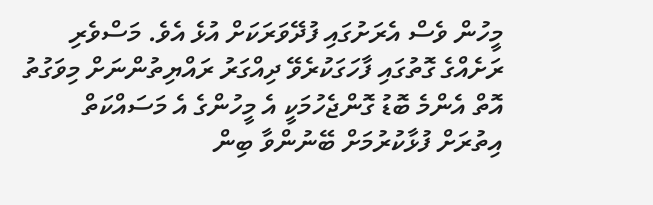މީހުން ވެސް އެރަށުގައި ފުދޭވަރަކަށް އުޅެ އެވެ. މަސްވެރި ރަށެއްގެ ގޮތުގައި ފާހަގަކުރެވޭ ދިއްގަރު ރައްޔިތުންނަށް މިވަގުތު އޮތް އެންމެ ބޮޑު ގޮންޖެހުމަކީ އެ މީހުންގެ އެ މަސައްކަތް އިތުރަށް ފުޅާކުރުމަށް ބޭނުންވާ ބިން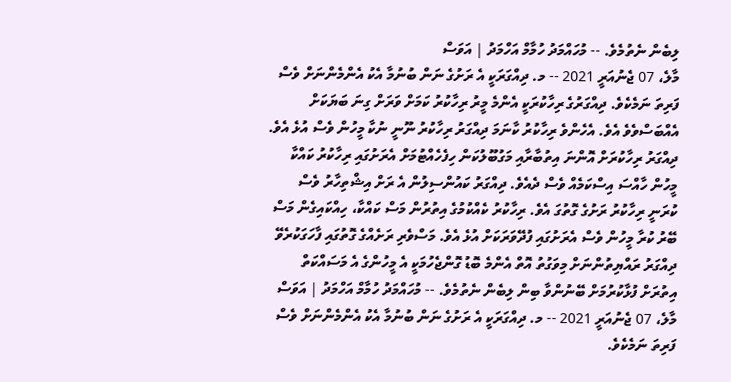ލިބެން ނެތުމެވެ. -- މުހައްމަދު ހުމާމް އަހްމަދު | އަވަސް
މާލެ، 07 ޖެނުއަރީ 2021 -- މ. ދިއްގަރަކީ އެ ރަށުގެ ނަން ބުނުމާ އެކު އެންމެންނަށް ވެސް ފަރިތަ ނަމެކެވެ. ދިއްގަރުގެ ރިހާކުރަކީ އެންމެ މީރު ރިހާކުރު ކަމަށް ވަރަށް ގިނަ ބަޔަކަށް އެއްބަސްވެވެ އެވެ. އެހެންވެ ރިހާކުރު ކާނަމަ ދިއްގަރު ރިހާކުރު ނޫނީ ނުކާ މީހުން ވެސް އުޅެ އެވެ. ދިއްގަރު ރިހާކުރަށް އޮންނަ އިތުބާރާއި މަގުބޫލުކަން ހިފެހެއްޓުމަށް އެރަށުގައި ރިހާކުރު ކައްކާ މީހުން ހާއްސަ އިސްކަމެއް ވެސް ދެއެވެ. ދިއްގަރު ކައުންސިލުން އެ ރަށް އިޝްތިހާރު ވެސް ކުރަނީ ރިހާކުރު ރަށުގެ ގޮތުގަ އެވެ. ރިހާކުރު ކެއްކުމުގެ އިތުރުން މަސް ކައްކާ، ހިއްކައިގެން މަސް ބޭރު ކުރާ މީހުން ވެސް އެރަށުގައި ފުދޭވަރަކަށް އުޅެ އެވެ. މަސްވެރި ރަށެއްގެ ގޮތުގައި ފާހަގަކުރެވޭ ދިއްގަރު ރައްޔިތުންނަށް މިވަގުތު އޮތް އެންމެ ބޮޑު ގޮންޖެހުމަކީ އެ މީހުންގެ އެ މަސައްކަތް އިތުރަށް ފުޅާކުރުމަށް ބޭނުންވާ ބިން ލިބެން ނެތުމެވެ. -- މުހައްމަދު ހުމާމް އަހްމަދު | އަވަސް
މާލެ، 07 ޖެނުއަރީ 2021 -- މ. ދިއްގަރަކީ އެ ރަށުގެ ނަން ބުނުމާ އެކު އެންމެންނަށް ވެސް ފަރިތަ ނަމެކެވެ.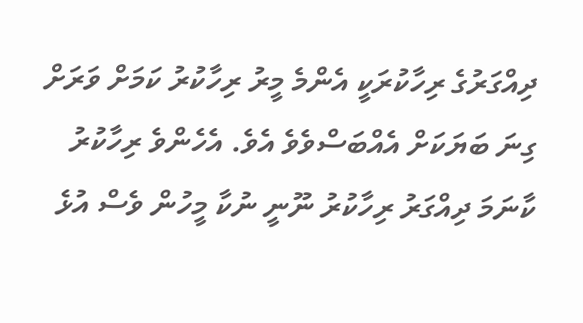ދިއްގަރުގެ ރިހާކުރަކީ އެންމެ މީރު ރިހާކުރު ކަމަށް ވަރަށް ގިނަ ބަޔަކަށް އެއްބަސްވެވެ އެވެ. އެހެންވެ ރިހާކުރު ކާނަމަ ދިއްގަރު ރިހާކުރު ނޫނީ ނުކާ މީހުން ވެސް އުޅެ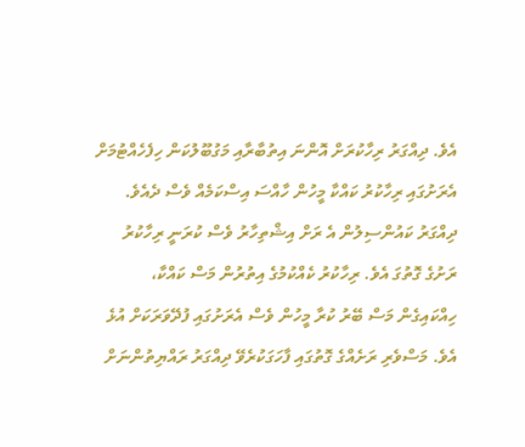އެވެ. ދިއްގަރު ރިހާކުރަށް އޮންނަ އިތުބާރާއި މަގުބޫލުކަން ހިފެހެއްޓުމަށް އެރަށުގައި ރިހާކުރު ކައްކާ މީހުން ހާއްސަ އިސްކަމެއް ވެސް ދެއެވެ. ދިއްގަރު ކައުންސިލުން އެ ރަށް އިޝްތިހާރު ވެސް ކުރަނީ ރިހާކުރު ރަށުގެ ގޮތުގަ އެވެ. ރިހާކުރު ކެއްކުމުގެ އިތުރުން މަސް ކައްކާ، ހިއްކައިގެން މަސް ބޭރު ކުރާ މީހުން ވެސް އެރަށުގައި ފުދޭވަރަކަށް އުޅެ އެވެ. މަސްވެރި ރަށެއްގެ ގޮތުގައި ފާހަގަކުރެވޭ ދިއްގަރު ރައްޔިތުންނަށް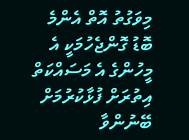މިވަގުތު އޮތް އެންމެ ބޮޑު ގޮންޖެހުމަކީ އެ މީހުންގެ އެ މަސައްކަތް އިތުރަށް ފުޅާކުރުމަށް ބޭނުންވާ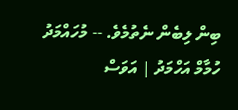ބިން ލިބެން ނެތުމެވެ. -- މުހައްމަދު ހުމާމް އަހްމަދު | އަވަސް